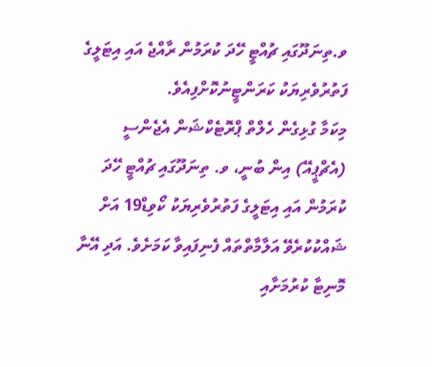ވ.ތިނަދޫގައި ޗުއްޓީ ހޭދަ ކުރަމުން ރާއްޖެ އައި އިޓަލީގެ ފަތުރުވެރިޔަކު ކަރަންޓީނުކޮށްފިއެވެ.
މިކަމާ ގުޅިގެން ހެލްތް ޕްރޮޓެކްޝަން އެޖެންސީ (އެޗްޕީއޭ) އިން ބުނީ، ވ. ތިނަދޫގައި ޗުއްޓީ ހޭދަ ކުރަމުން އައި އިޓަލީގެ ފަތުރުވެރިޔަކު ކޯވިޑް19 އަށް ޝައްކުކުރެވޭ އަލާމާތްތައް ފެނިފައިވާ ކަމަށެވެ. އަދި އޭނާ މޮނިޓާ ކުރުމަށާއި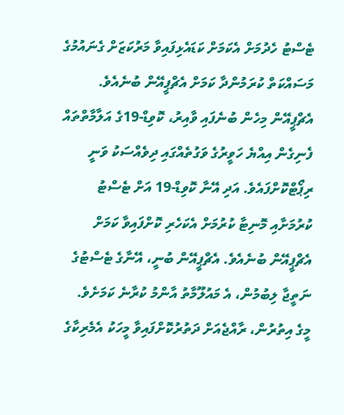ޓެސްޓު ހެދުމަށް އެކަމަށް ކަޑައެޅިފައިވާ މަރުކަޒަށް ގެނައުމުގެ މަސައްކަތް ކުރަމުންދާ ކަމަށް އެޗްޕީއޭން ބުނެއެވެ.
އެޗްޕީއޭން މިހެން ބުނެފައި ވާއިރު، ކޮވިޑް-19ގެ އަލާމާތްތައް ފެނިގެން އިއްޔެ ހަވީރުގެ ވަގުތެއްގައި ދިވެއްސަކު ވަނީ ރިޕޯޓްކޮށްފައެވެ. އަދި އޭނާ ކޮވިޑް-19 އަށް ޓެސްޓު ކުރުމަށާއި މޮނިޓާ ކުރުމަށް އެކަހެރި ކޮށްފައިވާ ކަމަށް އެޗްޕީއޭން ބުނެއެވެ. އެޗްޕީއޭން ބުނީ، އޭނާގެ ޓެސްޓުގެ ނަތީޖާ ލިބުމުން، އެ މައުލޫމާތު އާންމު ކުރާނެ ކަމަށެވެ.
މީގެ އިތުރުން، ރާއްޖެއަށް ދަތުރުކޮށްފައިވާ މީހަކު އެމެރިކާގެ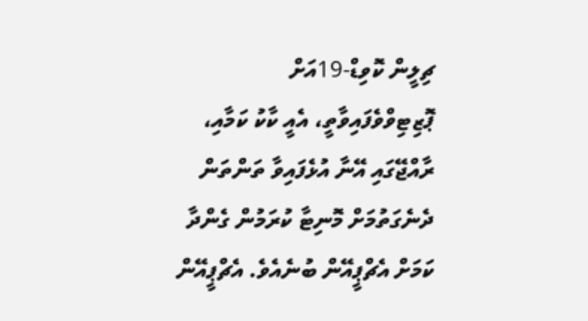ޗިލީން ކޮވިޑް-19އަށް ޕޮޒިޓިވްވެފައިވާތީ، އެއީ ކާކު ކަމާއި، ރާއްޖޭގައި އޭނާ އުޅެފައިވާ ތަންތަން ދެނެގަތުމަށް މޮނިޓާ ކުރަމުން ގެންދާ ކަމަށް އެޗްޕީއޭން ބުނެއެވެ. އެޗްޕީއޭން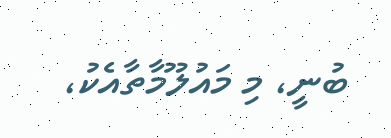ބުނީ، މި މައުލޫމާތާއެކު،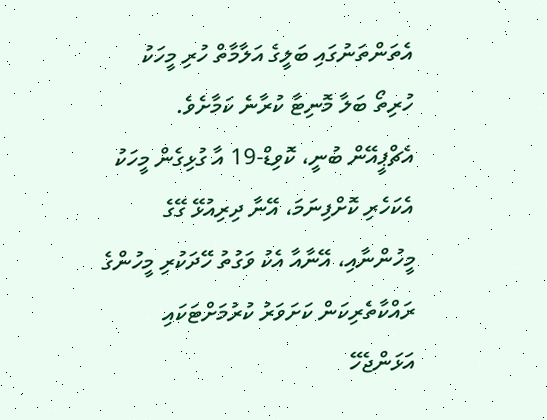އެތަންތަނުގައި ބަލީގެ އަލާމާތް ހުރި މީހަކު ހުރިތޯ ބަލާ މޮނިޓާ ކުރާނެ ކަމާށެވެ.
އެޗްޕީއޭން ބުނީ، ކޮވިޑް-19 އާ ގުޅިގެން މީހަކު އެކަހެރި ކޮށްފިނަމަ، އޭނާ ދިރިއުޅޭ ގޭގެ މީހުންނާއި، އޭނާއާ އެކު ވަގުތު ހޭދަކުރި މީހުންގެ ރައްކާތެރިކަން ކަށަވަރު ކުރުމަށްޓަކައި އަޅަންޖެހޭ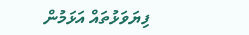ފިޔަވަޅުތައް އަޅަމުން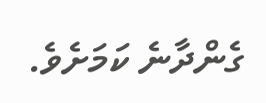ގެންދާނެ ކަމަށެވެ.